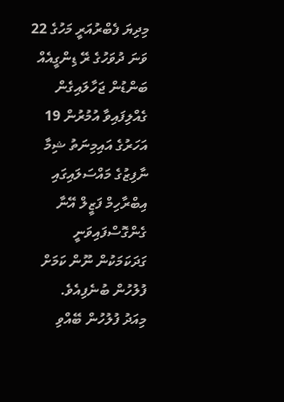މިދިޔަ ފެބްރުއަރީ މަހުގެ 22 ވަނަ ދުވަހުގެ ރޭ ޑިންގީއެއް ބަންޑުން ޖަހާލައިގެން ގެއްލިފައިވާ އުމުރުން 19 އަހަރުގެ އައިމިނަތު ޝިމާ ނާފިޒުގެ މައްސަލައިގައި އިބްރާހިމް ފަޒީލް އޭނާ ގެންގޮސްފައިވަނީ ގަދަކަމަކުން ނޫން ކަމަށް ފުލުހުން ބުނެފިއެވެ.
މިއަދު ފުލުހުން ބޭއްވި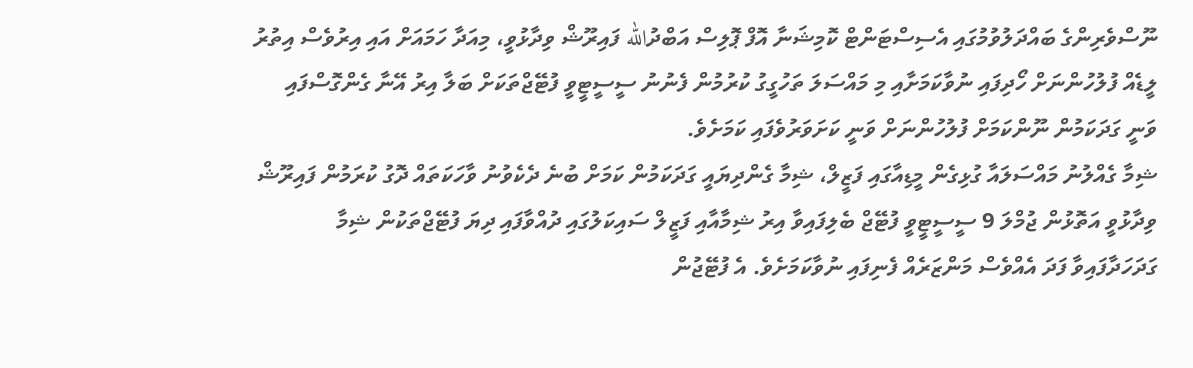ނޫސްވެރިންގެ ބައްދަލުވުމުގައި އެސިސްޓަންޓް ކޮމިޝަނާ އޮފް ޕޮލިސް އަބްދުالله ފައިރޫޝް ވިދާޅުވީ، މިއަދާ ހަމައަށް އައި އިރުވެސް އިތުރު ލީޑެއް ފުލުހުންނަށް ހޯދިފައި ނުވާކަމަށާއި މި މައްސަލަ ތަހުގީގު ކުރުމުން ފެނުނު ސީސީޓީވީ ފުޓޭޖްތަކަށް ބަލާ އިރު އޭނާ ގެންގޮސްފައި ވަނީ ގަދަކަމުން ނޫންކަމަށް ފުލުހުންނަށް ވަނީ ކަށަވަރުވެފައި ކަމަށެވެ.
ޝިމާ ގެއްލުނު މައްސަލައާ ގުޅިގެން މީޑިއާގައި ފަޒީލް، ޝިމާ ގެންދިޔައީ ގަދަކަމުން ކަމަށް ބުނެ ދެކެވުނު ވާހަކަތައް ދޮގު ކުރަމުން ފައިރޫޝް ވިދާޅުވީ އަތޮޅުން ޖުމްލަ 9 ސީސީޓީވީ ފުޓޭޖް ބެލިފައިވާ އިރު ޝިމާއާއި ފަޒީލް ސައިކަލުގައި ދުއްވާފައި ދިޔަ ފުޓޭޖްތަކުން ޝިމާ ގަދަހަދާފައިވާ ފަދަ އެއްވެސް މަންޒަރެއް ފެނިފައި ނުވާކަމަށެވެ. އެ ފުޓޭޖުން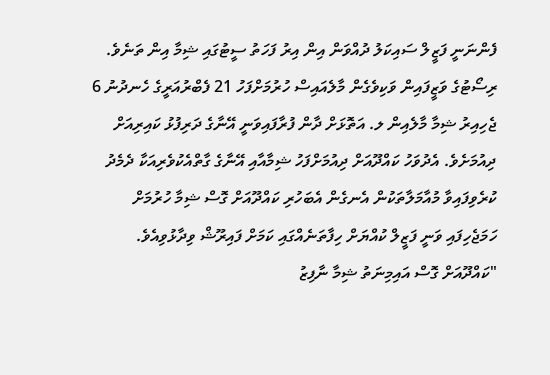ފެންނަނީ ފަޒީލް ސައިކަލު ދުއްވަން އިން އިރު ފަހަތު ސީޓުގައި ޝިމާ އިން ތަނެވެ.
ރިސޯޓުގެ ވަޒީފައިން ވަކިވެގެން މާލެއައިސް ހުރުމަށްފަހު 21 ފެބްރުއަރީގެ ހެނދުނު 6 ޖެހިއިރު ޝިމާ މާލެއިން ލ. އަތޮޅަށް ދާން ފުރާފައިވަނީ އޭނާގެ ދަރިފުޅު ކައިރިއަށް ދިއުމަށެވެ. އެދުވަހު ކައްދޫއަށް ދިއުމަށްފަހު ޝިމާއާއި އޭނާގެ ގާތްއެކުވެރިއަކާ ދެމެދު ކުރެވިފައިވާ މުއާމަލާތަކުން އެނގެން އެބަހުރި ކައްދޫއަށް ގޮސް ޝިމާ ހުރުމަށް ހަމަޖެހިފައި ވަނީ ފަޒީލް ކުއްޔަށް ހިފާތަނެއްގައި ކަމަށް ފައިރޫޝް ވިދާޅުވިއެވެ.
"ކައްދޫއަށް ގޮސް އައިމިނަތު ޝިމާ ނާފިޒު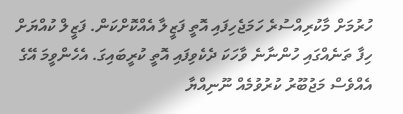ހުރުމަށް މާކުރިއްސުރެ ހަމަޖެހިފައި އޮތީ ފަޒީލާ އެއްކޮށްކަން. ފަޒީލް ކުއްޔަށް ހިފާ ތަނެއްގައި ހުންނާނެ ވާހަކަ ދެކެވިފައި އޮތީ ކުރީބައިގަ. އެހެންވީމަ އޭގެ އެއްވެސް މަޖުބޫރު ކުރުވުމެއް ނޫނިއްޔާ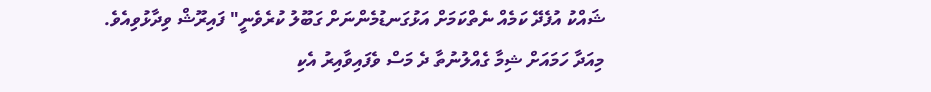ޝައްކު އުފެދޭ ކަމެއް ނެތްކަމަށް އަޅުގަނޑުމެންނަށް ގަބޫލު ކުރެވެނީ" ފައިރޫޝް ވިދާޅުވިއެވެ.
މިއަދާ ހަމައަށް ޝިމާ ގެއްލުނުތާ ދެ މަސް ވެފައިވާއިރު އެކި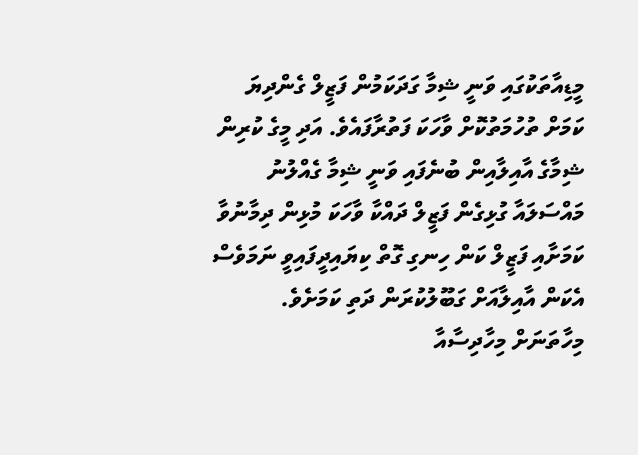މީޑިއާތަކުގައި ވަނީ ޝިމާ ގަދަކަމުން ފަޒީލް ގެންދިޔަ ކަމަށް ތުހުމަތުކޮށް ވާހަކަ ފަތުރާފައެވެ. އަދި މީގެ ކުރިން ޝިމާގެ އާއިލާއިން ބުނެފައި ވަނީ ޝިމާ ގެއްލުނު މައްސަލައާ ގުޅިގެން ފަޒީލް ދައްކާ ވާހަކަ މުޅިން ދިމާނުވާ ކަމަށާއި ފަޒީލް ކަން ހިނގި ގޮތް ކިޔައިދީފައިވީ ނަމަވެސް އެކަން އާއިލާއަށް ގަބޫލުކުރަން ދަތި ކަމަށެވެ.
މިހާތަނަށް މިހާދިސާއާ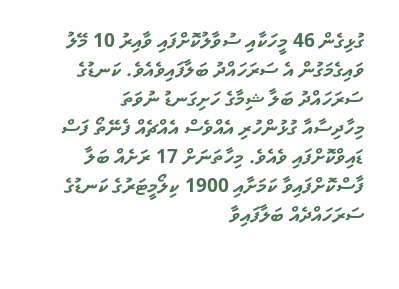ގުޅިގެން 46 މީހަކާއި ސުވާލުކޮށްފައި ވާއިރު 10 މޭލު ވައިގެމަގުން އެ ސަރަހައްދު ބަލާފައިވެއެވެ. ކަނޑުގެ ސަރަހައްދު ބަލާ ޝިމާގެ ހަށިގަނޑު ނުވަތަ މިހާދިސާއާ ގުޅުންހުރި އެއްވެސް އެއްޗެއް ފެނޭތޯ ފަސް ޑައިވްކޮށްފައި ވެއެވެ. މިހާތަނަށް 17 ރަށެއް ބަލާ ފާސްކޮށްފައިވާ ކަމަށާއި 1900 ކިލޯމީޓަރުގެ ކަނޑުގެ ސަރަހައްދެއް ބަލާފައިވާ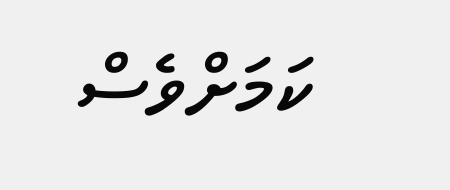ކަމަށްވެސް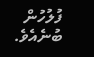ފުލުހުން ބުނެއެވެ.